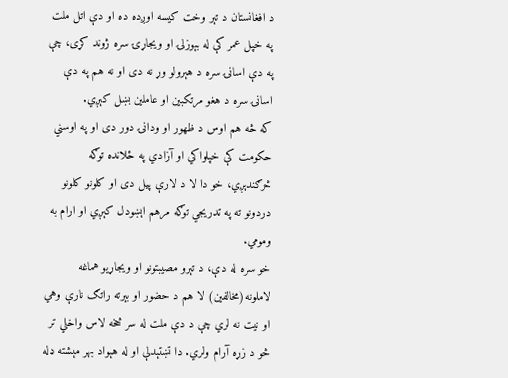د افغانستان د تېر وخت کیسه اوږده ده او دې اتل ملت په خپل عمر کې له بېوزلۍ او ویجاړۍ سره ژوند کړی، چې په دې اسانۍ سره د هېرولو وړ نه دی او نه هم په دې اسانۍ سره د هغو مرتکبین او عاملین بښل کېږي.
که څه هم اوس د ظهور او ودانۍ دور دی او په اوسني حکومت کې خپلواکي او آزادي په ځلانده توګه څرګندېږي، خو دا لا د لارې پيل دی او کلونو کلونو دردونو ته په تدریجي توګه مرهم اېښودل کېږي او ارام به ومومي.
خو سره له دې، د تېرو مصیبتونو او ویجاړیو هماغه لاملونه(مخالفین) لا هم د حضور او بېرته راتګ نارې وهي او نیت نه لري چې د دې ملت له سر څخه لاس واخلي تر څو د زړه آرام ولري. دا تښتېدلې او له هېواد بهر مېشته ډله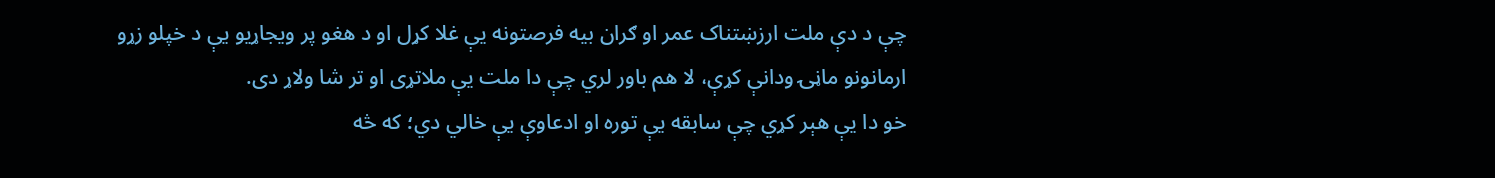چې د دې ملت ارزښتناک عمر او ګران بیه فرصتونه یې غلا کړل او د هغو پر ویجاړیو یې د خپلو زړو ارمانونو ماڼۍ ودانې کړې، لا هم باور لري چې دا ملت یې ملاتړی او تر شا ولاړ دی.
خو دا یې هېر کړي چې سابقه یې توره او ادعاوې یې خالي دي؛ که څه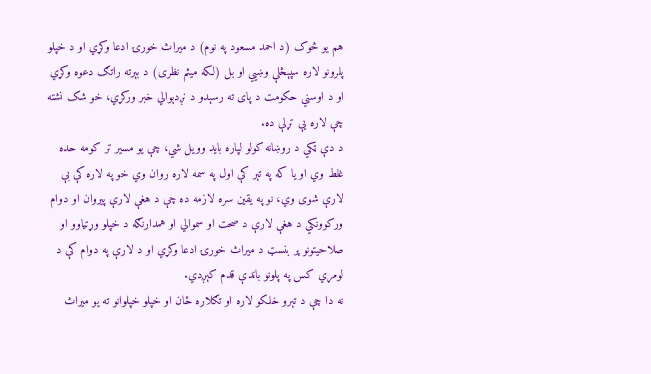هم یو څوک (د احمد مسعود په نوم) د میراث خورۍ ادعا وکړي او د خپلو پلرونو لاره سپېڅلې وښيي او بل (لکه میثم نظری) د بېرته راتګ دعوه وکړي او د اوسني حکومت د پای ته رسېدو د نږدېوالي خبر ورکړي، خو شک نشته چې لاره یې تړلې ده.
د دې ټکي د روښانه کولو لپاره باید وویل شي، چې یو مسیر تر کومه حده غلط وي او یا که په تېر کې اول په سمه لاره روان وي خو په لاره کې بې لارې شوی وي، نو په یقین سره لازمه ده چې د هغې لارې پیروان او دوام ورکوونکي د هغې لارې د صحت او سموالي او همدارنګه د خپلو وړتیاوو او صلاحیتونو پر بنسټ د میراث خورۍ ادعا وکړي او د لارې په دوام کې د لومړي کس په پلونو باندې قدم کېږدي.
نه دا چې د تېرو خلکو لاره او تګلاره ځان او خپلو خپلوانو ته یو میراث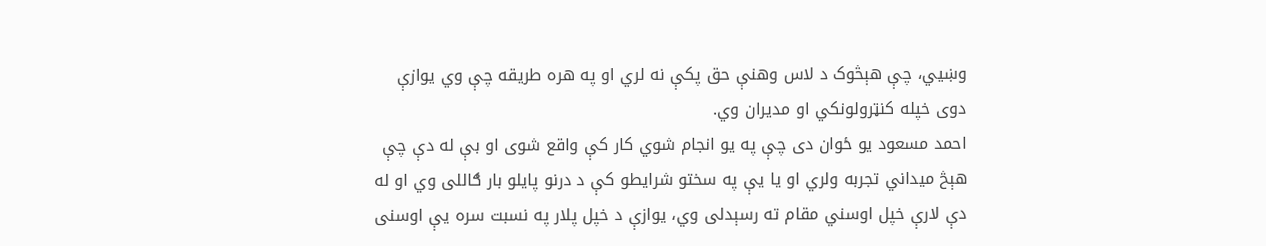وښيي، چې هېڅوک د لاس وهنې حق پکې نه لري او په هره طریقه چې وي یوازې دوی خپله کنټرولونکي او مدیران وي.
احمد مسعود یو ځوان دی چې په یو انجام شوي کار کې واقع شوی او بې له دې چې هېڅ میداني تجربه ولري او یا یې په سختو شرایطو کې د درنو پایلو بار ګاللی وي او له دې لارې خپل اوسني مقام ته رسېدلی وي، یوازې د خپل پلار په نسبت سره یې اوسنی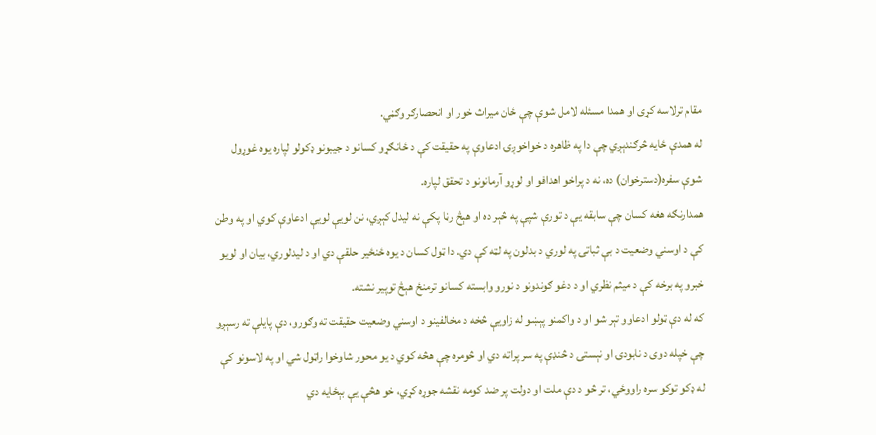مقام ترلاسه کړی او همدا مسئله لامل شوې چې ځان میراث خور او انحصارګر وګڼي.
له همدې ځایه څرګندېږي چې دا په ظاهره د خواخوږۍ ادعاوې په حقیقت کې د ځانګړو کسانو د جیبونو ډکولو لپاره یوه غوړول شوې سفره(دسترخوان) ده، نه د پراخو اهدافو او لوړو آرمانونو د تحقق لپاره.
همدارنګه هغه کسان چې سابقه یې د تورې شپې په څېر ده او هېڅ رڼا پکې نه لیدل کېږي، نن لویې لویې ادعاوې کوي او په وطن کې د اوسني وضعیت د بې ثباتۍ په لوري د بدلون په لټه کې دي. دا ټول کسان د یوه ځنځیر حلقې دي او د لیدلوري، بیان او لویو خبرو په برخه کې د میثم نظري او د دغو ګوندونو د نورو وابسته کسانو ترمنځ هېڅ توپیر نشته.
که له دې ټولو ادعاوو تېر شو او د واکمنو پېښو له زاویې څخه د مخالفینو د اوسني وضعیت حقیقت ته وګورو، دې پایلې ته رسېږو چې خپله دوی د نابودۍ او نېستۍ د څنډې په سر پراته دي او څومره چې هڅه کوي د یو محور شاوخوا راټول شي او په لاسونو کې له ډکو توکو سره راووځي، تر څو د دې ملت او دولت پر ضد کومه نقشه جوړه کړي، خو هڅې یې بېځایه دي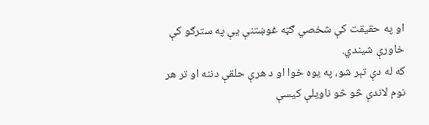او په حقیقت کې شخصي ګټه غوښتنې یې په سترګو کې خاورې شیندي.
که له دې تېر شو، په یوه خوا او د هرې حلقې دننه او تر هر نوم لاندې څو څو ناویلې کیسې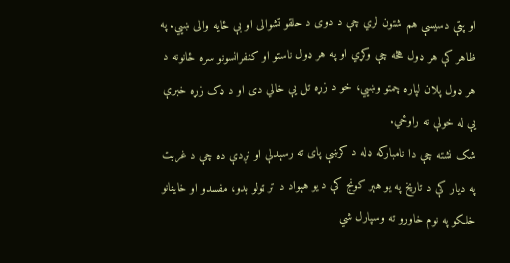او پټې دسیسې هم شتون لري چې د دوی د حلقو تشوالی او بې ځایه والی ښيي. په ظاهر کې هر ډول هڅه چې وکړي او په هر ډول ناستو او کنفرانسونو سره ځانونه د هر ډول پلان لپاره چمتو وښيي، خو د زړه تل یې خالي دی او د ډک زړه خبرې یې له خولې نه راوځي.
شک نشته چې دا نامبارکه ډله د کرښې پای ته رسېدلې او نږدې ده چې د غربت په دیار کې د تاریخ په یو هېر کونج کې د یو هېواد د تر ټولو بدو، مفسدو او خاینانو خلکو په نوم خاورو ته وسپارل شي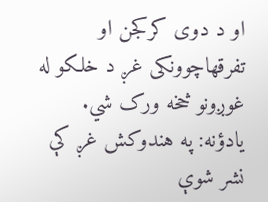او د دوی کرکجن او تفرقهاچوونکی غږ د خلکو له غوږونو څخه ورک شي.
یادؤنه: په هندوکش غږ کې نشر شوې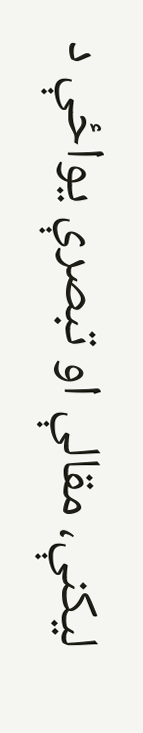لیکنې، مقالې او تبصرې یواځې د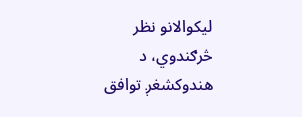لیکوالانو نظر څرګندوي، د هندوکشغږ توافق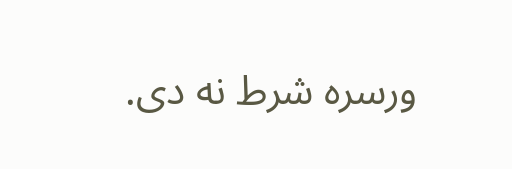ورسره شرط نه دی.